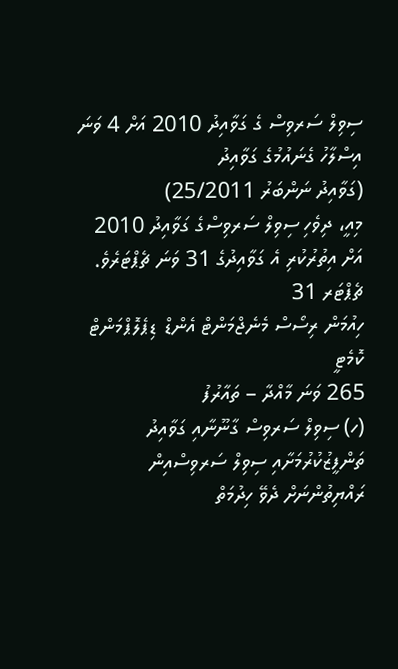ސިވިލް ސަރވިސް ގެ ގަވާއިދު 2010 އަށް 4 ވަނަ އިސްލާހު ގެނައުމުގެ ގަވާއިދު
(ގަވާއިދު ނަންބަރު 25/2011)
މިއީ، ދިވެހި ސިވިލް ސަރވިސްގެ ގަވާއިދު 2010 އަށް އިތުރުކުރި އެ ގަވާއިދުގެ 31 ވަނަ ޗެޕްޓަރެވެ.
ޗެޕްޓަރ 31
ހިއުމަން ރިސޯސް މެނެޖްމަންޓް އެންޑް ޑިޕެލޮޕްމަންޓް ކޮމެޓީ
265 ވަނަ މާއްދާ – ތައާރުފު
(ހ) ސިވިލް ސަރވިސް ގާނޫނާއި ގަވާއިދު ތަންފީޒުކުރުމަށާއި ސިވިލް ސަރވިސްއިން ރައްޔިތުންނަށް ދެވޭ ހިދުމަތް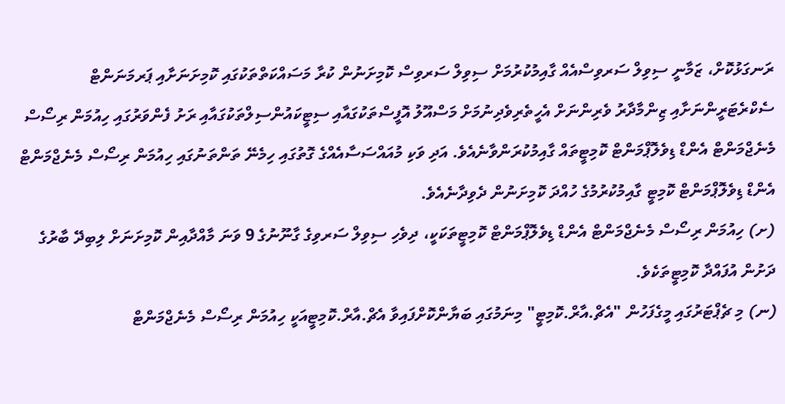ރަނގަޅުކޮށް، ޒަމާނީ ސިވިލް ސަރވިސްއެއް ގާއިމުކުރުމަށް ސިވިލް ސަރވިސް ކޮމިށަނުން ކުރާ މަސައްކަތްތަކުގައި ކޮމިށަނަށާއި ޕަރމަނަންޓް ސެކްރެޓަރީންނަށާއި ޒިންމާދާރު ވެރިންނަށް އެހީތެރިވެދިނުމަށް މަސްއޫލު އޮފީސްތަކުގައާއި ސިޓީކައުންސިލްތަކުގައާއި ރަށު ފެންވަރުގައި ހިއުމަން ރިސޯސް މެނެޖްމަންޓް އެންޑް ޑިވެލޮޕްމަންޓް ކޮމިޓީތައް ގާއިމުކުރަންވާނެއެވެ. އަދި ވަކި މުއައްސަސާއެއްގެ ގޮތުގައި ހިމެނޭ ތަންތަނުގައި ހިއުމަން ރިސޯސް މެނެޖްމަންޓް އެންޑް ޑިވެލޮޕްމަންޓް ކޮމިޓީ ގާއިމުކުރުމުގެ ހުއްދަ ކޮމިށަނުން ދެވިދާނެއެވެ.
(ށ) ހިއުމަން ރިސޯސް މެނެޖްމަންޓް އެންޑް ޑިވެލޮޕްމަންޓް ކޮމިޓީތަކަކީ، ދިވެހި ސިވިލް ސަރވިގެ ގާނޫނުގެ 9 ވަނަ މާއްދާއިން ކޮމިށަނަށް ލިބިދޭ ބާރުގެ ދަށުން އުފައްދާ ކޮމިޓީތަކެވެ.
(ނ) މި ޗެޕްޓަރުގައި މީގެފަހުން "އެޗް.އާރް.ކޮމިޓީ" މިނަމުގައި ބަޔާންކޮށްފައިވާ އެޗް.އާރް.ކޮމިޓީއަކީ ހިއުމަން ރިސޯސް މެނެޖްމަންޓް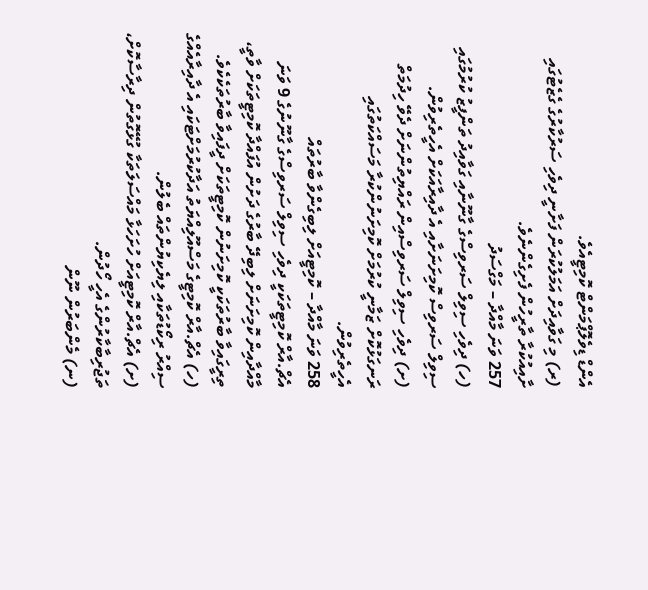އެންޑް ޑިވެލޮޕްމަންޓް ކޮމިޓީއެވެ.
(ރ) މި ގަވާއިދަށް އަމަލުކުރަން ފަށާނީ ދިވެހި ސަރުކާރުގެ ގެޒެޓުގައި ށާއިއުކުރާ ތާރީހުން ފެށިގެންނެވެ.
257 ވަނަ މާއްދާ – މަގްސަދު
(ހ) ދިވެހި ސިވިލް ސަރވިސްގެ ގާނޫނާއި ގަވާއިދު ތަންފީޒު ކުރުމުގައި ސިވިލް ސަރވިސް ކޮމިށަނަށާއި އެ ދާއިރާއަކަށް އެހީތެރިވުން.
(ށ) ދިވެހި ސިވިލް ސަރވިސްއިން ރައްޔިތުންނަށް ދެވޭ ހިދުމަތް ރަނގަޅުކޮށް ޒަމާނީ ކުރުމަށް ކޮމިށަނުންކުރާ މަސައްކަތުގައި އެހީތެރިވުން.
258 ވަނަ މާއްދާ – ކޮމިޓީއަށް ލިބިގެންވާ ބާރުތައް
އެޗް.އާރް ކޮމިޓީތަކަކީ ދިވެހި ސިވިލް ސަރވިސްގެ ގާނޫނުގެ 9 ވަނަ މާއްދާއިން ކޮމިށަނަށް ލިބިދޭ ބާރުގެ ދަށުން އުފައްދާ ކޮމިޓީތަކަށް ވާތީ، ތިރީގައިވާ ބާރުތަކަކީ ކޮމިށަނުން ކޮމިޓީތަކަށް ދީފައިވާ ބާރުތަކެކެވެ.
(ހ) އެޗް.އާރް ކޮމިޓީގެ މަސްއޫލިއްޔަތު އަދާކުރުމަށްޓަކައި އެ ދާއިރާއެއްގެ ސިއްރު ރިކޯޑުތަކާއި ލިޔެކިޔުންތައް ބެލުން.
(ށ) އެޗް.އާރް ކޮމިޓީއަށް ހުށަހަޅާ މައްސަލަތަކާ ގުޅޭގޮތުން ދިރާސާކޮށް، ތަޖުރިބާކާރުންގެ އެހީ ހޯދުން.
(ނ) މެންބަރުން ނޫން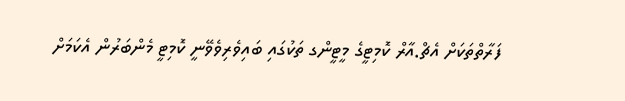ފަރާތްތަކަށް އެޗް.އާރް ކޮމިޓީގެ މީޓީންގ ތަކުގައި ބައިވެރިވެވޭނީ ކޮމިޓީ މެންބަރުން އެކަމަށް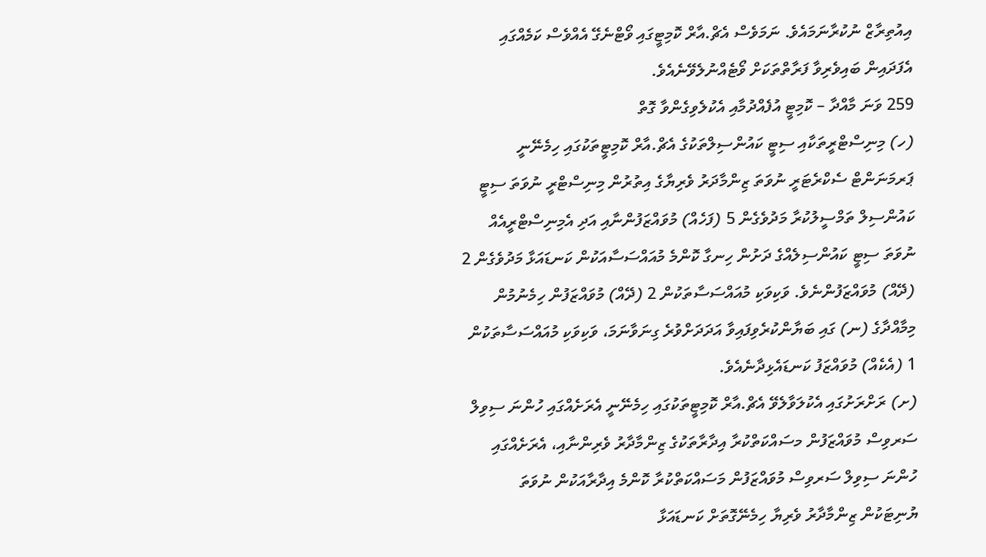އިއުތިރާޒް ނުކުރާނަމައެވެ. ނަމަވެސް އެޗް.އާރް ކޮމިޓީގައި ވޯޓްނެގޭ އެއްވެސް ކަމެއްގައި އެފަދައިން ބައިވެރިވާ ފަރާތްތަކަށް ވޯޓެއްނުލެވޭނެއެވެ.
259 ވަނަ މާއްދާ – ކޮމިޓީ އުފެއްދުމާއި އެކުލެވިގެންވާ ގޮތް
(ހ) މިނިސްޓްރީތަކާއި ސިޓީ ކައުންސިލްތަކުގެ އެޗް.އާރް ކޮމިޓީތަކުގައި ހިމެނޭނީ ޕަރމަނަންޓް ސެކްރެޓަރީ ނުވަތަ ޒިންމާދަރު ވެރިޔާގެ އިތުރުން މިނިސްޓްރީ ނުވަތަ ސިޓީ ކައުންސިލް ތަމްސީލުކުރާ މަދުވެގެން 5 (ފަހެއް) މުވައްޒަފުންނާއި އަދި އެމިނިސްޓްރީއެއް ނުވަތަ ސިޓީ ކައުންސިލެއްގެ ދަށުން ހިނގާ ކޮންމެ މުއައްސަސާއަކުން ކަނޑައަޅާ މަދުވެގެން 2 (ދޭއް) މުވައްޒަފުންނެވެ. ވަކިވަކި މުއައްސަސާތަކުން 2 (ދޭއް) މުވައްޒަފުން ހިމެނުމުން މިމާއްދާގެ (ނ) ގައި ބަޔާންކުރެވިފައިވާ އަދަދަށްވުރެ ގިނަވާނަމަ، ވަކިވަކި މުއައްސަސާތަކުން 1 (އެކެއް) މުވައްޒަފު ކަނޑައެޅިދާނެއެވެ.
(ށ) ރަށްރަށުގައި އެކުލަވާލެވޭ އެޗް.އާރް ކޮމިޓީތަކުގައި ހިމެނޭނީ އެރަށެއްގައި ހުންނަ ސިވިލް ސަރވިސް މުވައްޒަފުން މސައްކަތްކުރާ އިދާރާތަކުގެ ޒިންމާދާރު ވެރިންނާއި، އެރަށެއްގައި ހުންނަ ސިވިލް ސަރވިސް މުވައްޒަފުން މަސައްކަތްކުރާ ކޮންމެ އިދާރާއަކުން ނުވަތަ ޔުނިޓަކުން ޒިންމާދާރު ވެރިޔާ ހިމެނޭގޮތަށް ކަނޑައަޅާ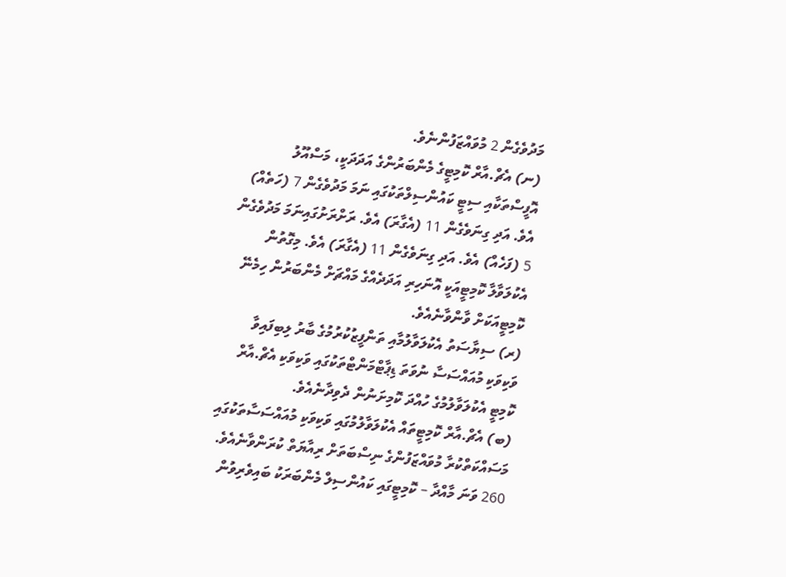މަދުވެގެން 2 މުވައްޒަފުންނެވެ.
(ނ) އެޗް.އާރް ކޮމިޓީގެ މެންބަރުންގެ އަދަދަކީ، މަސްއޫލު އޮފީސްތަކާއި ސިޓީ ކައުންސިލްތަކުގައި ނަމަ މަދުވެގެން 7 (ހަތެއް) އެވެ. އަދި ގިނަވެގެން 11 (އެގާރަ) އެވެ. ރަށްރަށުގައިނަމަ މަދުވެގެން 5 (ފަހެއް) އެވެ. އަދި ގިނަވެގެން 11 (އެގާރަ) އެވެ. މިގޮތުން އެކުލަވާލާ ކޮމިޓީއަކީ އޮނަހިރި އަދަދެއްގެ މައްޗަށް މެންބަރުން ހިމެނޭ ކޮމިޓީއަކަށް ވާންވާނެއެވެ.
(ރ) ސިޔާސަތު އެކުލަވާލުމާއި ތަންފީޒުކުރުމުގެ ބާރު ލިބިފައިވާ ވަކިވަކި މުއައްސަސާ ނުވަތަ ޑިޕާޓްމަންޓްތަކުގައި ވަކިވަކި އެޗް.އާރް ކޮމިޓީ އެކުލަވާލުމުގެ ހުއްދަ ކޮމިށަނުން ދެވިދާނެއެވެ.
(ބ) އެޗް.އާރް ކޮމިޓީތައް އެކުލަވާލުމުގައި ވަކިވަކި މުއައްސަސާތަކުގައި މަސައްކަތްކުރާ މުވައްޒަފުންގެ ނިސްބަތަށް ރިއާޔަތް ކުރަންވާނެއެވެ.
260 ވަނަ މާއްދާ – ކޮމިޓީގައި ކައުންސިލް މެންބަރަކު ބައިވެރިވުން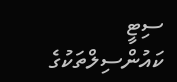ސިޓީ ކައުންސިލްތަކުގެ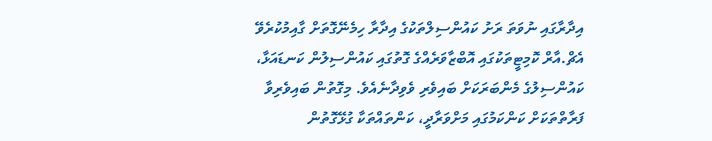އިދާރާގައި ނުވަތަ ރަށު ކައުންސިލްތަކުގެ އިދާރާ ހިމެނޭގޮތަށް ގާއިމުކުރެވޭ އެޗް.އާރް ކޮމިޓީތަކުގައި އޮބްޒާވަރެއްގެ ގޮތުގައި ކައުންސިލުން ކަނޑައަޅާ، ކައުންސިލުގެ މެންބަރަކަށް ބައިވެރި ވެވިދާނެއެވެ. މިގޮތުން ބައިވެރިވާ ފަރާތްތަކަށް ކަންކަމުގައި މަށްވަރާދީ، ކަންތައްތަކާ ގުޅޭގޮތުން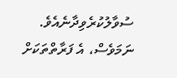ސުވާލުކުރެވިދާނެއެވެ. ނަމަވެސް، އެ ފަރާތްތަކަށް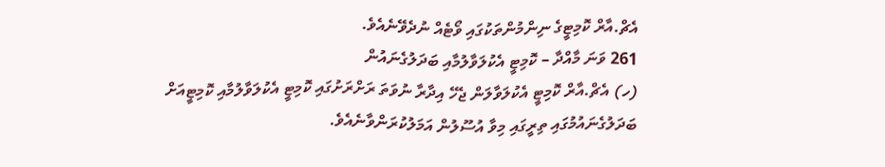އެޗް.އާރް ކޮމިޓީގެ ނިންމުންތަކުގައި ވޯޓެއް ނުދެވޭނެއެވެ.
261 ވަނަ މާއްދާ – ކޮމިޓީ އެކުލަވާލުމާއި ބަދަލުގެނައުން
(ހ) އެޗް.އާރް ކޮމިޓީ އެކުލަވާލަން ޖެހޭ އިދާރާ ނުވަތަ ރަށްރަށުގައި ކޮމިޓީ އެކުލަވާލުމާއި ކޮމިޓީއަށް ބަދަލުގެނައުމުގައި ތިރީގައި މިވާ އުސޫލުން އަމަލުކުރަންވާނެއެވެ.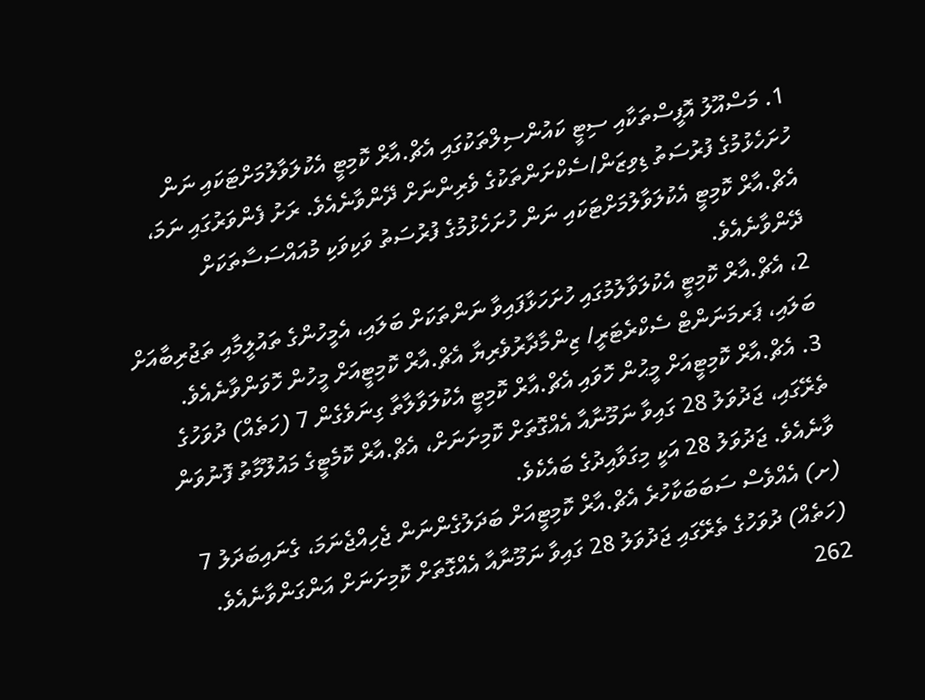1. މަސްއޫލު އޮފީސްތަކާއި ސިޓީ ކައުންސިލްތަކުގައި އެޗް.އާރް ކޮމިޓީ އެކުލަވާލުމަށްޓަކައި ނަން ހުށަހެޅުމުގެ ފުރުސަތު ޑިވިޒަން/ސެކްށަންތަކުގެ ވެރިންނަށް ދޭންވާނެއެވެ. ރަށު ފެންވަރުގައި ނަމަ، އެޗް.އާރް ކޮމިޓީ އެކުލަވާލުމަށްޓަކައި ނަން ހުށަހެޅުމުގެ ފުރުސަތު ވަކިވަކި މުއައްސަސާތަކަށް ދޭންވާނެއެވެ.
2، އެޗް.އާރް ކޮމިޓީ އެކުލަވާލުމުގައި ހުށަހަޅާފައިވާ ނަންތަކަށް ބަލައި، އެމީހުންގެ ތައުލީމާއި ތަޖުރިބާއަށް ބަލައި، ޕަރމަނަންޓް ސެކްރެޓަރީ/ ޒިންމާދާރުވެރިޔާ އެޗް.އާރް ކޮމިޓީއަށް މީހުން ހޮވަންވާނެއެވެ.
3. އެޗް.އާރް ކޮމިޓީއަށް މީޙުން ހޮވައި އެޗް.އާރް ކޮމިޓީ އެކުލަވާލާތާ ގިނަވެގެން 7 (ހަތެއް) ދުވަހުގެ ތެރޭގައި، ޖަދުވަލު 28 ގައިވާ ނަމޫނާއާ އެއްގޮތަށް ކޮމިށަނަށް، އެޗް.އާރް ކޮމެޓީގެ މައުލޫމާތު ފޮނުވަން ވާނެއެވެ. ޖަދުވަލު 28 އަކީ މިގަވާއިދުގެ ބައެކެވެ.
(ށ) އެއްވެސް ސަބަބަކާހުރެ އެޗް.އާރް ކޮމިޓީއަށް ބަދަލުގެންނަން ޖެހިއްޖެނަމަ، ގެނައިބަދަލު 7 (ހަތެއް) ދުވަހުގެ ތެރޭގައި ޖަދުވަލު 28 ގައިވާ ނަމޫނާއާ އެއްގޮތަށް ކޮމިށަނަށް އަންގަންވާނެއެވެ.
262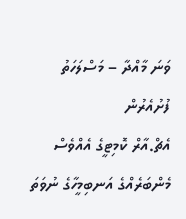ވަނަ މާއްދާ – މަސްލަހަތު ފުށުއެރުން
އެޗް.އާރް ކޮމިޓީގެ އެއްވެސް މެންބަރެއްގެ އަނބިމީހާގެ ނުވަތަ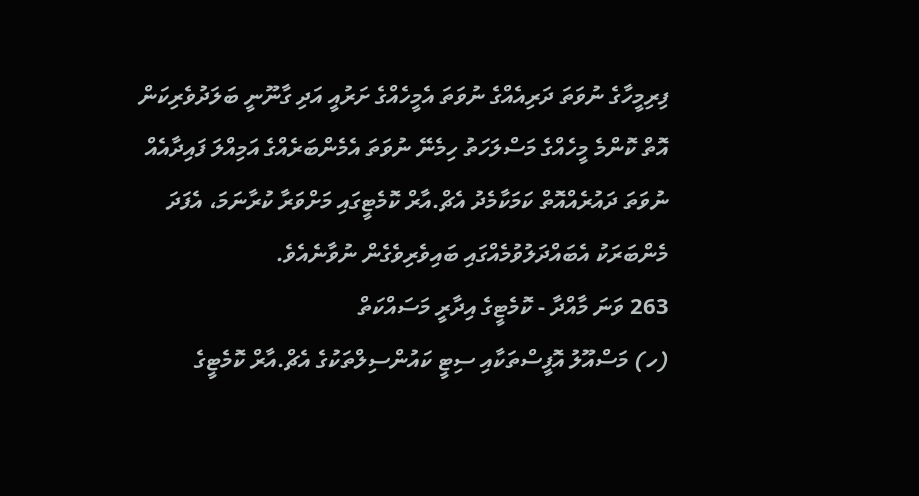ފިރިމީހާގެ ނުވަތަ ދަރިއެއްގެ ނުވަތަ އެމީހެއްގެ ށަރުއީ އަދި ގާނޫނީ ބަލަދުވެރިކަން އޮތް ކޮންމެ މީހެއްގެ މަސްލަހަތު ހިމެނޭ ނުވަތަ އެމެންބަރެއްގެ އަމިއްލަ ފައިދާއެއް ނުވަތަ ދައުރެއްއޮތް ކަމަކާމެދު އެޗް.އާރް ކޮމެޓީގައި މަށްވަރާ ކުރާނަމަ، އެފަދަ މެންބަރަކު އެބައްދަލުވުމެއްގައި ބައިވެރިވެގެން ނުވާނެއެވެ.
263 ވަނަ މާއްދާ - ކޮމެޓީގެ އިދާރީ މަސައްކަތް
(ހ) މަސްއޫލު އޮފީސްތަކާއި ސިޓީ ކައުންސިލްތަކުގެ އެޗް.އާރް ކޮމެޓީގެ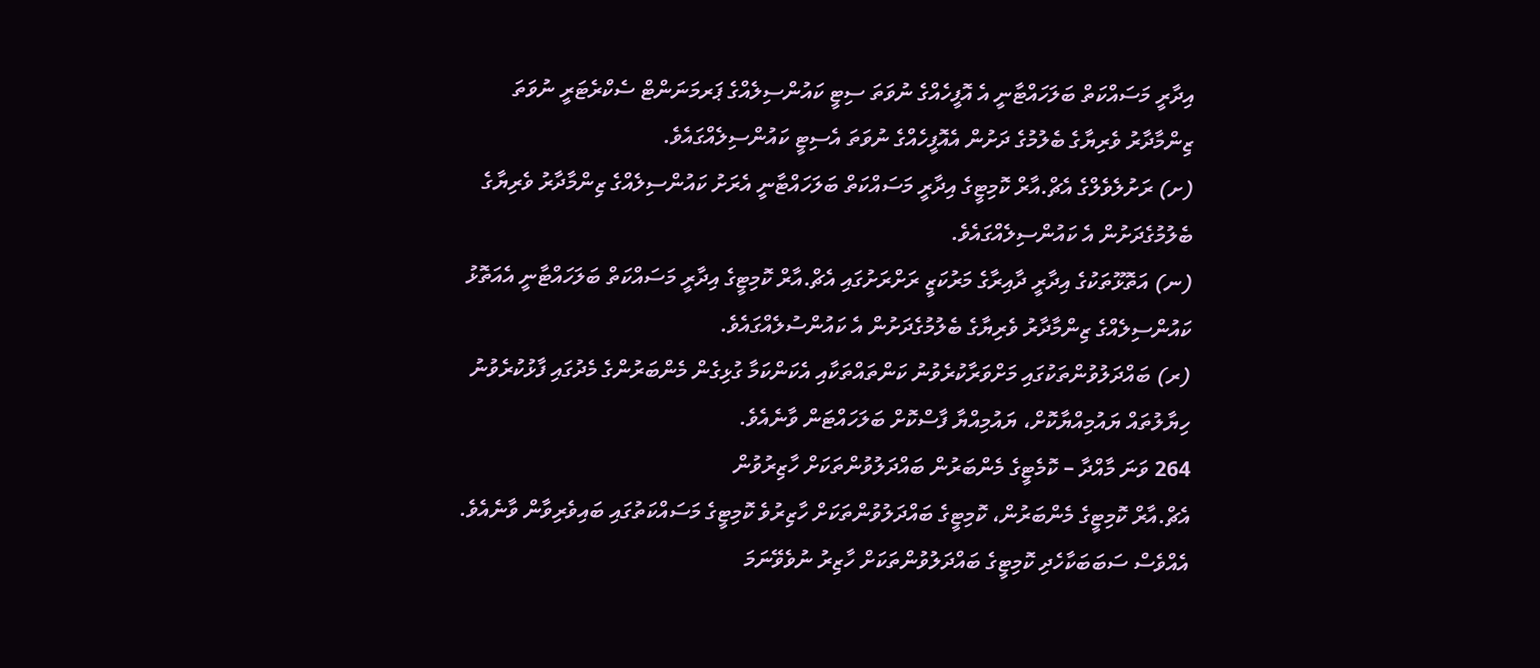އިދާރީ މަސައްކަތް ބަލަހައްޓާނީ އެ އޮފީހެއްގެ ނުވަތަ ސިޓީ ކައުންސިލެއްގެ ޕަރމަނަންޓް ސެކްރެޓަރީ ނުވަތަ ޒިންމާދާރު ވެރިޔާގެ ބެލުމުގެ ދަށުން އެއޮފީހެއްގެ ނުވަތަ އެސިޓީ ކައުންސިލެއްގައެވެ.
(ށ) ރަށުލެވެލްގެ އެޗް.އާރް ކޮމިޓީގެ އިދާރީ މަސައްކަތް ބަލަހައްޓާނީ އެރަށު ކައުންސިލެއްގެ ޒިންމާދާރު ވެރިޔާގެ ބެލުމުގެދަށުން އެ ކައުންސިލެއްގައެވެ.
(ނ) އަތޮޅޫތަކުގެ އިދާރީ ދާއިރާގެ މަރުކަޒީ ރަށްރަށުގައި އެޗް.އާރް ކޮމިޓީގެ އިދާރީ މަސައްކަތް ބަލަހައްޓާނީ އެއަތޮޅު ކައުންސިލެއްގެ ޒިންމާދާރު ވެރިޔާގެ ބެލުމުގެދަށުން އެ ކައުންސުލެއްގައެވެ.
(ރ) ބައްދަލުވުންތަކުގައި މަށްވަރާކުރެވުނު ކަންތައްތަކާއި އެކަންކަމާ ގުޅިގެން މެންބަރުންގެ މެދުގައި ފާޅުކުރެވުނު ހިޔާލުތައް ޔައުމިއްޔާކޮށް، ޔައުމިއްޔާ ފާސްކޮށް ބަލަހައްޓަން ވާނެއެވެ.
264 ވަނަ މާއްދާ – ކޮމެޓީގެ މެންބަރުން ބައްދަލުވުންތަކަށް ހާޒިރުވުން
އެޗް.އާރް ކޮމިޓީގެ މެންބަރުން، ކޮމިޓީގެ ބައްދަލުވުންތަކަށް ހާޒިރުވެ ކޮމިޓީގެ މަސައްކަތުގައި ބައިވެރިވާން ވާނެއެވެ. އެއްވެސް ސަބަބަކާހެދި ކޮމިޓީގެ ބައްދަލުވުންތަކަށް ހާޒިރު ނުވެވޭނަމަ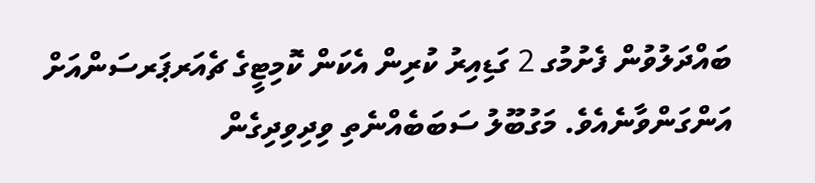ބައްދަލުވުން ފެށުމުގ 2 ގަޑިއިރު ކުރިން އެކަން ކޮމިޓީގެ ޗެއަރޕަރސަންއަށް އަންގަންވާނެއެވެ. މަގުބޫލު ސަބަބެއްނެތި ވިދިވިދިގެން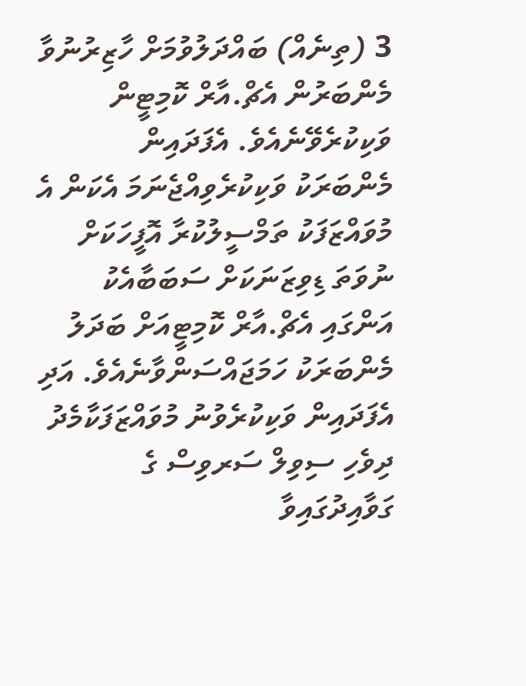3 (ތިނެއް) ބައްދަލުވުމަށް ހާޒިރުނުވާ މެންބަރުން އެޗް.އާރް ކޮމިޓީން ވަކިކުރެވޭނެއެވެ. އެފަދައިން މެންބަރަކު ވަކިކުރެވިއްޖެނަމަ އެކަން އެ މުވައްޒަފަކު ތަމްސީލުކުރާ އޮފީހަކަށް ނުވަތަ ޑިވިޒަނަކަށް ސަބަބާއެކު އަންގައި އެޗް.އާރް ކޮމިޓީއަށް ބަދަލު މެންބަރަކު ހަމަޖައްސަންވާނެއެވެ. އަދި އެފަދައިން ވަކިކުރެވުނު މުވައްޒަފަކާމެދު ދިވެހި ސިވިލް ސަރވިސް ގެ ގަވާއިދުގައިވާ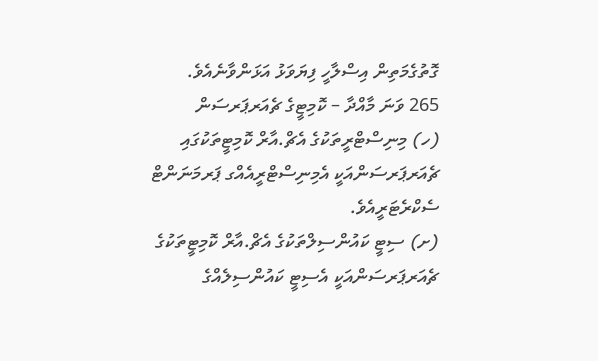ގޮތުގެމަތިން އިސްލާހީ ފިޔަވަޅު އަޅަންވާނެއެވެ.
265 ވަނަ މާއްދާ – ކޮމިޓީގެ ޗެއަރޕަރސަން
(ހ) މިނިސްޓްރީތަކުގެ އެޗް.އާރް ކޮމިޓީތަކުގައި ޗެއަރޕަރސަންއަކީ އެމިނިސްޓްރީއެއްގ ޕަރމަނަންޓް ސެކްރެޓަރީއެވެ.
(ށ) ސިޓީ ކައުންސިލްތަކުގެ އެޗް.އާރް ކޮމިޓީތަކުގެ ޗެއަރޕަރސަންއަކީ އެސިޓީ ކައުންސިލެއްގެ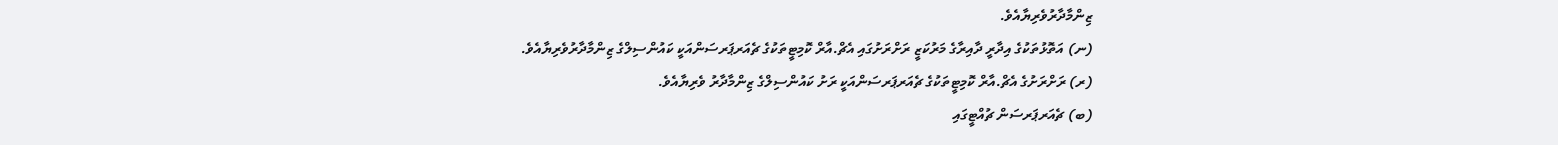ޒިންމާދާރުވެރިޔާއެވެ.
(ނ) އަތޮޅުތަކުގެ އިދާރީ ދާއިރާގެ މަރުކަޒީ ރަށްރަށުގައި އެޗް.އާރް ކޮމިޓީތަކުގެ ޗެއަރޕަރސަންއަކީ ކައުންސިލްގެ ޒިންމާދާރުވެރިޔާއެވެ.
(ރ) ރަށްރަށުގެ އެޗް.އާރް ކޮމިޓީތަކުގެ ޗެއަރޕަރސަންއަކީ ރަށު ކައުންސިލްގެ ޒިންމާދާރު ވެރިޔާއެވެ.
(ބ) ޗެއަރޕަރސަން ޗުއްޓީގައި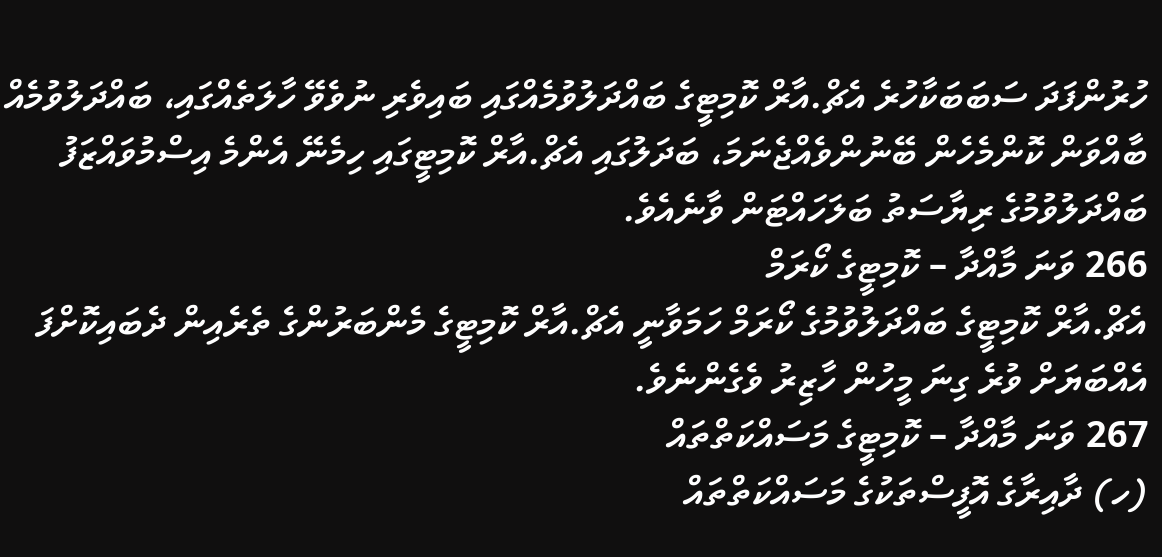ހުރުންފަދަ ސަބަބަކާހުރެ އެޗް.އާރް ކޮމިޓީގެ ބައްދަލުވުމެއްގައި ބައިވެރި ނުވެވޭ ހާލަތެއްގައި، ބައްދަލުވުމެއް ބާއްވަން ކޮންމެހެން ބޭނުންވެއްޖެނަމަ، ބަދަލުގައި އެޗް.އާރް ކޮމިޓީގައި ހިމެނޭ އެންމެ އިސްމުވައްޒަފު ބައްދަލުވުމުގެ ރިޔާސަތު ބަލަހައްޓަން ވާނެއެވެ.
266 ވަނަ މާއްދާ – ކޮމިޓީގެ ކޯރަމް
އެޗް.އާރް ކޮމިޓީގެ ބައްދަލުވުމުގެ ކޯރަމް ހަމަވާނީ އެޗް.އާރް ކޮމިޓީގެ މެންބަރުންގެ ތެރެއިން ދެބައިކޮށްފަ އެއްބަޔަށް ވުރެ ގިނަ މީހުން ހާޒިރު ވެގެންނެވެ.
267 ވަނަ މާއްދާ – ކޮމިޓީގެ މަސައްކަތްތައް
(ހ) ދާއިރާގެ އޮފީސްތަކުގެ މަސައްކަތްތައް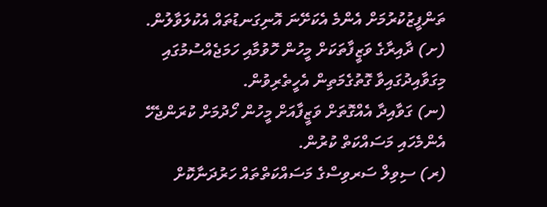ތަންފީޒުކުރުމަށް އެންމެ އެކަށޭނަ އޮނިގަނޑުތައް އެކުލަވާލުން.
(ށ) ދާއިރާގެ ވަޒީފާތަކަށް މީހުން ހޮވުމާއި ހަމަޖެއްސުމުގައި މިގަވާއިދުގައިވާ ގޮތުގެމަތިން އެހީތެރިވުން.
(ނ) ގަވާއިދާ އެއްގޮތަށް ވަޒީފާއަށް މީހުން ހޯދުމަށް ކުރަންޖެހޭ އެންމެހައި މަސައްކަތް ކުރުން.
(ރ) ސިވިލް ސަރވިސްގެ މަސައްކަތްތައް ހަރުދަނާކޮށް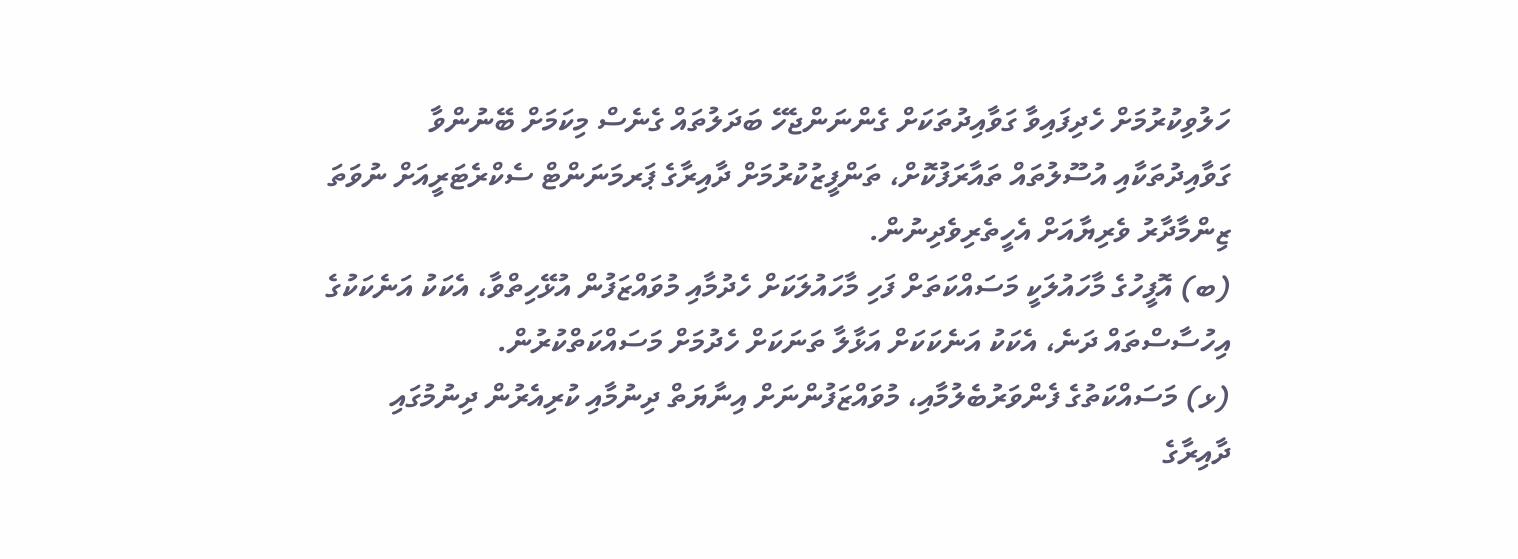ހަލުވިކުރުމަށް ހެދިފައިވާ ގަވާއިދުތަކަށް ގެންނަންޖެހޭ ބަދަލުތައް ގެނެސް މިކަމަށް ބޭނުންވާ ގަވާއިދުތަކާއި އުސޫލުތައް ތައާރަފުކޮށް، ތަންފީޒުކުރުމަށް ދާއިރާގެ ޕަރމަނަންޓް ސެކްރެޓަރީއަށް ނުވަތަ ޒިންމާދާރު ވެރިޔާއަށް އެހީތެރިވެދިނުން.
(ބ) އޮފީހުގެ މާހައުލަކީ މަސައްކަތަށް ފަހި މާހައުލަކަށް ހެދުމާއި މުވައްޒަފުން އުޅޭހިތްވާ، އެކަކު އަނެކަކުގެ އިހުސާސްތައް ދަނެ، އެކަކު އަނެކަކަށް އަޅާލާ ތަނަކަށް ހެދުމަށް މަސައްކަތްކުރުން.
(ޅ) މަސައްކަތުގެ ފެންވަރުބެލުމާއި، މުވައްޒަފުންނަށް އިނާޔަތް ދިނުމާއި ކުރިއެރުން ދިނުމުގައި ދާއިރާގެ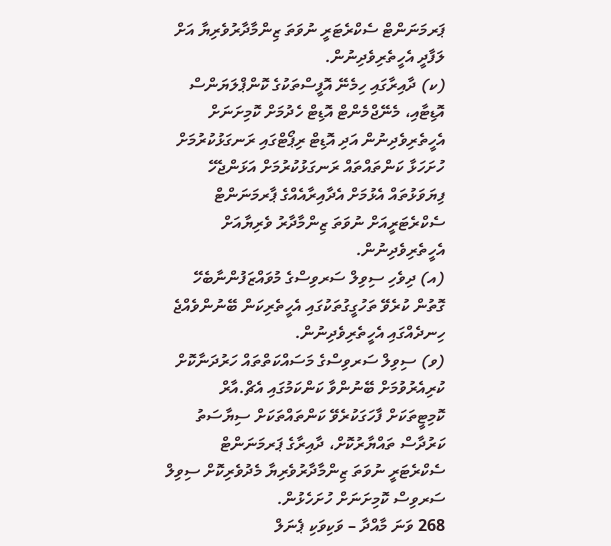ޕަރމަނަންޓް ސެކްރެޓަރީ ނުވަތަ ޒިންމާދާރުވެރިޔާ އަށް ލަފާދީ އެހީތެރިވެދިނުން.
(ކ) ދާއިރާގައި ހިމެނޭ އޮފީސްތަކުގެ ކޮންޕްލަޔަންސް އޮޑިޓާއި، މެނޭޖްމެންޓް އޮޑިޓް ހެދުމަށް ކޮމިށަނަށް އެހީތެރިވެދިނުން އަދި އޮޑިޓް ރިޕޯޓްގައި ރަނގަޅުކުރުމަށް ހުށަހަޅާ ކަންތައްތައް ރަނގަޅުކުރުމަށް އަޅަންޖެހޭ ފިޔަވަޅުތައް އެޅުމަށް އެދާއިރާއެއްގެ ޕާރމަނަންޓް ސެކްރެޓަރީއަށް ނުވަތަ ޒިންމާދާރު ވެރިޔާއަށް އެހީތެރިވެދިނުން.
(އ) ދިވެހި ސިވިލް ސަރވިސްގެ މުވައްޒަފުންނާބެހޭ ގޮތުން ކުރެވޭ ތަހުގީގުތަކުގައި އެހީތެރިކަން ބޭނުންވެއްޖެ ހިނދެއްގައި އެހީތެރިވެދިނުން.
(ވ) ސިވިލް ސަރވިސްގެ މަސައްކަތްތައް ހަރުދަނާކޮށް ކުރިއެރުވުމަށް ބޭނުންވާ ކަންކަމުގައި އެޗް.އާރް ކޮމިޓީތަކަށް ފާހަގަކުރެވޭ ކަންތައްތަކަށް ސިޔާސަތު ކަރުދާސް ތައްޔާރުކޮށް، ދާއިރާގެ ޕަރމަނަންޓް ސެކްރެޓަރީ ނުވަތަ ޒިންމާދާރުވެރިޔާ މެދުވެރިކޮށް ސިވިލް ސަރވިސް ކޮމިށަނަށް ހުށަހެޅުން.
268 ވަނަ މާއްދާ – ވަކިވަކި ޕެނަލް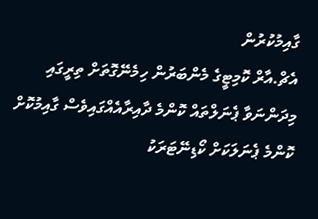ގާއިމުކުރުން
އެޗް.އާރް ކޮމިޓީގެ މެންބަރުން ހިމެނޭގޮތަށް ތިރީގައި މިދަންނަވާ ޕެނަލްތައް ކޮންމެ ދާއިރާއެއްގައިވެސް ގާއިމުކޮށް ކޮންމެ ޕެނަލަކަށް ކޯޑިނޭޓަރަކު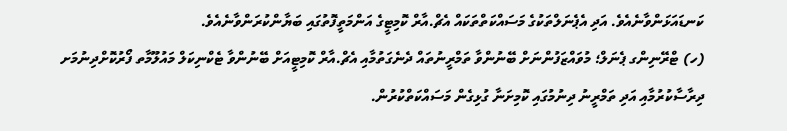ކަނޑައަޅަންވާނެއެވެ. އަދި އެޕެނަލްތަކުގެ މަސައްކަތްތަކައް އެޗް.އާރް ކޮމިޓީގެ އަންމަތީފޮތުގައި ބަޔާންކުރަންވާނެއެވެ.
(ހ) ޓްރޭނިންގ ޕެނަލް؛ މުވައްޒަފުންނަށް ބޭނުންވާ ތަމްރީނުތައް ދެނެގަތުމާއި އެޗް.އާރް ކޮމިޓީއަށް ބޭނުންވާ ޓެކްނިކަލް މައުލޫމާތ ފޯރުކޮށްދިނުމަށ ދިރާސާކުރުމާއި އަދި ތަމްރީނު ދިނުމުގައި ކޮމިށަނާ ގުޅިގެން މަސައްކަތްކުރުން.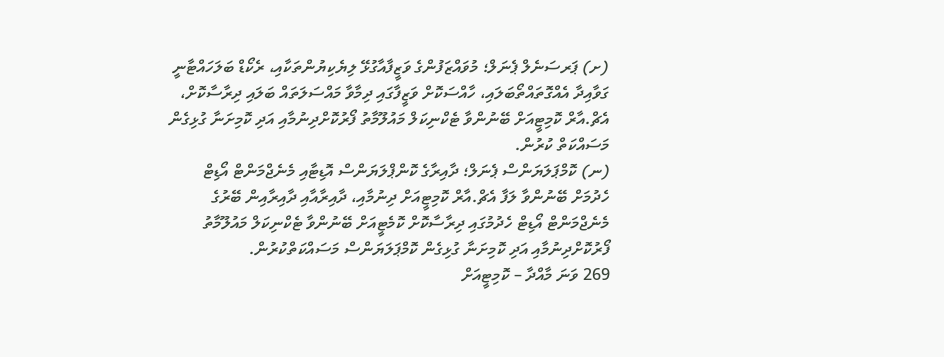(ށ) ޕަރސަނެލް ޕެނަލް؛ މުވައްޒަފުންގެ ވަޒީފާއާގުޅޭ ލިޔެކިޔުންތަކާއި، ރެކޯޑް ބަލަހައްޓާނީ ގަވާއިދާ އެއްގޮތައްތޯބަލައި، ހާއްސަކޮށް ވަޒީފާގައި ދިމާވާ މައްސަލަތައް ބަލައި ދިރާސާކޮށް، އެޗް.އާރް ކޮމިޓީއަށް ބޭނުންވާ ޓެކްނިކަލް މައުލޫމާތު ފޯރުކޮށްދިނުމާއި އަދި ކޮމިށަނާ ގުޅިގެން މަސައްކަތް ކުރުން.
(ނ) ކޮމްޕަލަޔަންސް ޕެނަލް؛ ދާއިރާގެ ކޮންޕްލަޔަންސް އޮޑިޓާއި މެނެޖްމަންޓް އޯޑިޓް ހެދުމަށް ބޭނުންވާ ލަފާ އެޗް.އާރް ކޮމިޓީއަށް ދިނުމާއި، ދާއިރާއާއި ދާއިރާއިން ބޭރުގެ މެނެޖްމަންޓް އޯޑިޓް ހެދުމުގައި ދިރާސާކޮށް ކޮމެޓީއަށް ބޭނުންވާ ޓެކްނިކަލް މައުލޫމާތު ފޯރުކޮށްދިނުމާއި އަދި ކޮމިށަނާ ގުޅިގެން ކޮމްޕަލަޔަންސް މަސައްކަތްކުރުން.
269 ވަނަ މާއްދާ – ކޮމިޓީއަށް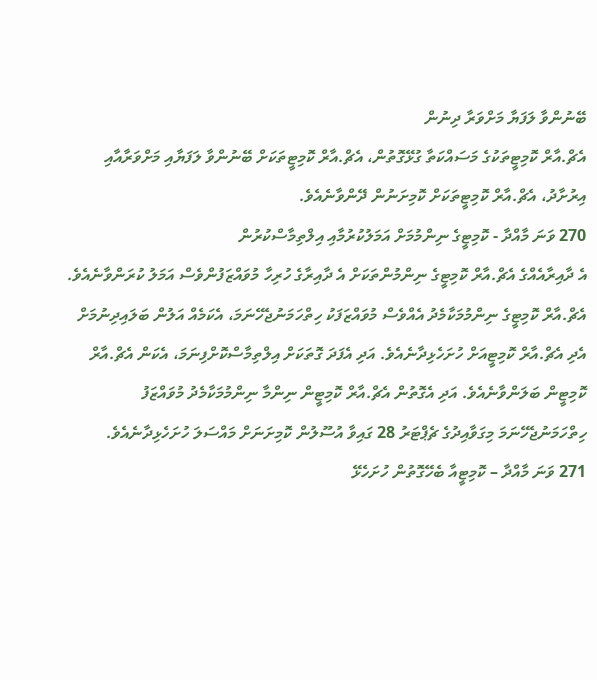ބޭނުންވާ ލަފަޔާ މަށްވަރާ ދިނުން
އެޗް.އާރް ކޮމިޓީތަކުގެ މަސައްކަތާ ގުޅޭގޮތުން، އެޗް.އާރް ކޮމިޓީތަކަށް ބޭނުންވާ ލަފަޔާއި މަށްވަރާއާއި އިރުށާދު، އެޗް.އާރް ކޮމިޓީތަކަށް ކޮމިށަނުން ދޭންވާނެއެވެ.
270 ވަނަ މާއްދާ - ކޮމިޓީގެ ނިންމުމަށް އަމަލުކުރުމާއި އިލްތިމާސްކުރުން
އެ ދާއިރާއެއްގެ އެޗް.އާރް ކޮމިޓީގެ ނިންމުންތަކަށް އެ ދާއިރާގެ ހުރިހާ މުވައްޒަފުންވެސް އަމަލު ކުރަންވާނެއެވެ. އެޗް.އާރް ކޮމިޓީގެ ނިންމުމަކާމެދު އެއްވެސް މުވައްޒަފަކު ހިތްހަމަނުޖެހޭނަމަ، އެކަމެއް އަލުން ބަލައިދިނުމަށް އެދި އެޗް.އާރް ކޮމިޓީއަށް ހުށަހެޅިދާނެއެވެ. އަދި އެފަދަ ގޮތަކަށް އިލްތިމާސްކޮށްފިނަމަ، އެކަން އެޗް.އާރް ކޮމިޓީން ބަލަންވާނެއެވެ. އަދި އެގޮތުން އެޗް.އާރް ކޮމިޓީން ނިންމާ ނިންމުމަކާމެދު މުވައްޒަފު ހިތްހަމަނުޖެހޭނަމަ މިގަވާއިދުގެ ޗެޕްޓަރު 28 ގައިވާ އުސޫލުން ކޮމިށަނަށް މައްސަލަ ހުށަހެޅިދާނެއެވެ.
271 ވަނަ މާއްދާ – ކޮމިޓީއާ ބެހޭގޮތުން ހުށަހެޅޭ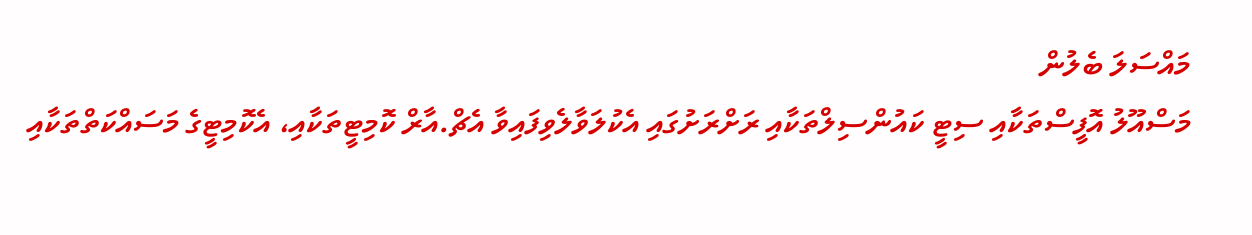މައްސަލަ ބެލުން
މަސްއޫލު އޮފީސްތަކާއި ސިޓީ ކައުންސިލްތަކާއި ރަށްރަށުގައި އެކުލަވާލެވިފައިވާ އެޗް.އާރް ކޮމިޓީތަކާއި، އެކޮމިޓީގެ މަސައްކަތްތަކާއި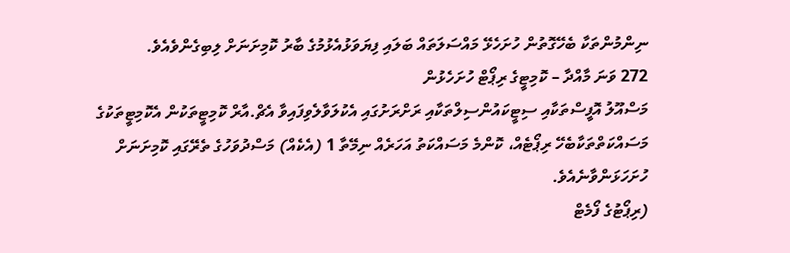ނިންމުންތަކާ ބެހޭގޮތުން ހުށަހެޅޭ މައްސަލަތައް ބަލައި ފިޔަވަޅުއެޅުމުގެ ބާރު ކޮމިށަނަށް ލިބިގެންވެއެވެ.
272 ވަނަ މާއްދާ – ކޮމިޓީގެ ރިޕޯޓް ހުށަހެޅުން
މަސްއޫލު އޮފީސްތަކާއި ސިޓީކައުންސިލްތަކާއި ރަށްރަށުގައި އެކުލަވާލެވިފައިވާ އެޗް.އާރް ކޮމިޓީތަކުން އެކޮމިޓީތަކުގެ މަސައްކަތްތަކާބެހޭ ރިޕޯޓެއް، ކޮންމެ މަސައްކަތު އަހަރެއް ނިމޭތާ 1 (އެކެއް) މަސްދުވަހުގެ ތެރޭގައި ކޮމިށަނަށް ހުށަހަޅަންވާނެއެވެ.
(ރިޕޯޓުގެ ފޯމެޓް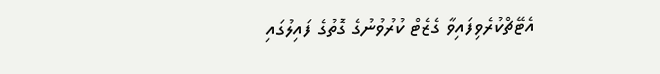އެޓޭޗްކުރެވިފައިވާ ގެޒެޓް ކުރުވުނުގެ ގޮތުގެ ފައިލުގައި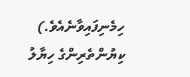ހިމެނިފައިވާނެއެވެ.)
ކިޔުންތެރިންގެ ހިޔާލު